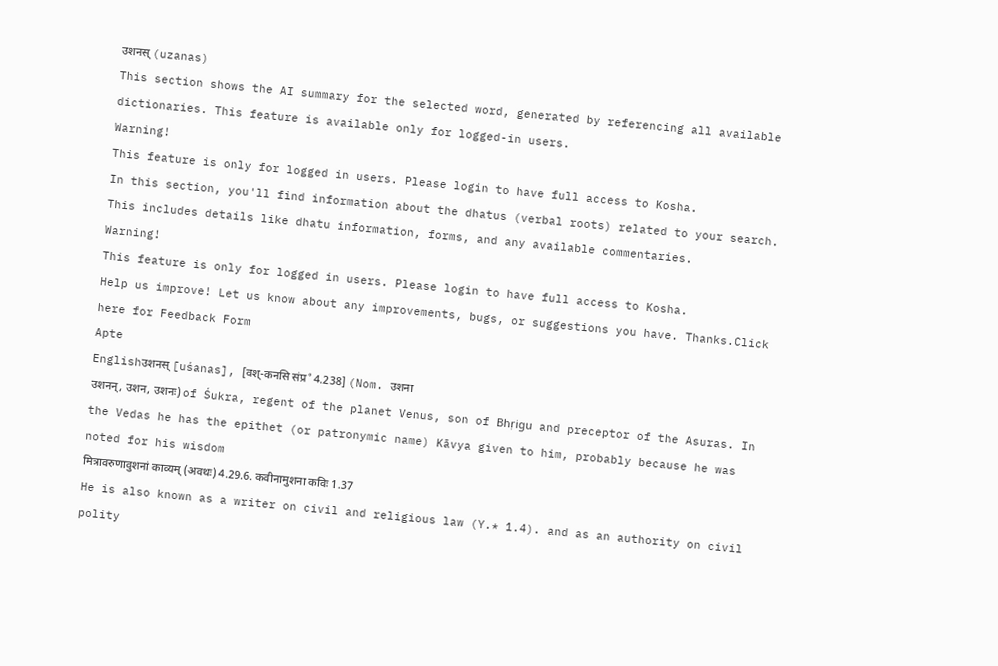उशनस् (uzanas)
This section shows the AI summary for the selected word, generated by referencing all available dictionaries. This feature is available only for logged-in users.
Warning!
This feature is only for logged in users. Please login to have full access to Kosha.
In this section, you'll find information about the dhatus (verbal roots) related to your search. This includes details like dhatu information, forms, and any available commentaries.
Warning!
This feature is only for logged in users. Please login to have full access to Kosha.
Help us improve! Let us know about any improvements, bugs, or suggestions you have. Thanks.Click here for Feedback Form
Apte
Englishउशनस् [uśanas], [वश्-कनसि संप्र˚ 4.238] (Nom. उशना
उशनन्, उशन, उशनः) of Śukra, regent of the planet Venus, son of Bhṛigu and preceptor of the Asuras. In the Vedas he has the epithet (or patronymic name) Kāvya given to him, probably because he was noted for his wisdom
मित्रावरुणावुशनां काव्यम् (अवथः) 4.29.6. कवीनामुशना कविः 1.37
He is also known as a writer on civil and religious law (Y.* 1.4). and as an authority on civil polity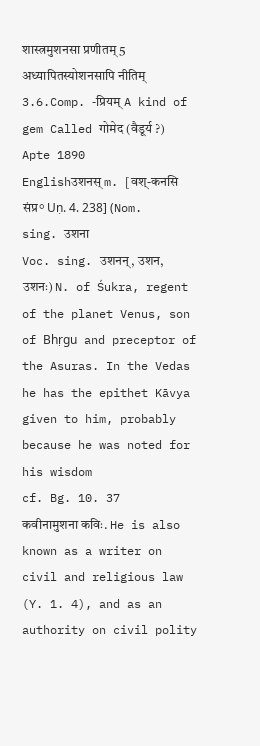शास्त्रमुशनसा प्रणीतम् 5
अध्यापितस्योशनसापि नीतिम् 3.6.Comp. -प्रियम् A kind of gem Called गोमेद (वैडूर्य ?)
Apte 1890
Englishउशनस् m. [वश्-कनसि संप्र° Uṇ. 4. 238] (Nom. sing. उशना
Voc. sing. उशनन्, उशन, उशनः) N. of Śukra, regent of the planet Venus, son of Bhṛgu and preceptor of the Asuras. In the Vedas he has the epithet Kāvya given to him, probably because he was noted for his wisdom
cf. Bg. 10. 37
कवीनामुशना कविः. He is also known as a writer on civil and religious law (Y. 1. 4), and as an authority on civil polity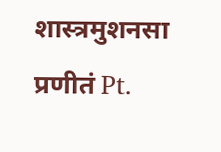शास्त्रमुशनसा प्रणीतं Pt.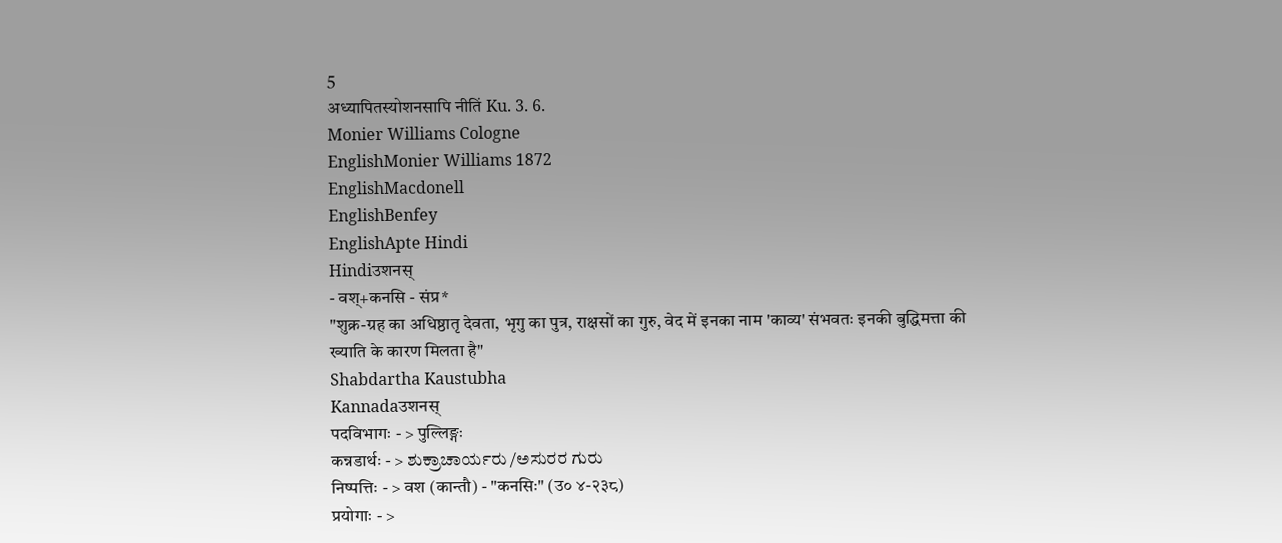5
अध्यापितस्योशनसापि नीतिं Ku. 3. 6.
Monier Williams Cologne
EnglishMonier Williams 1872
EnglishMacdonell
EnglishBenfey
EnglishApte Hindi
Hindiउशनस्
- वश्+कनसि - संप्र*
"शुक्र-ग्रह का अधिष्ठातृ देवता, भृगु का पुत्र, राक्षसों का गुरु, वेद में इनका नाम 'काव्य' संभवतः इनकी बुद्धिमत्ता की ख्याति के कारण मिलता है"
Shabdartha Kaustubha
Kannadaउशनस्
पदविभागः - > पुल्लिङ्गः
कन्नडार्थः - > ಶುಕ್ರಾಚಾರ್ಯರು /ಅಸುರರ ಗುರು
निष्पत्तिः - > वश (कान्तौ) - "कनसिः" (उ० ४-२३८)
प्रयोगाः - >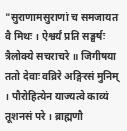"सुराणामसुराणां च समजायत वै मिथः । ऐश्वर्यं प्रति सङ्घर्षः त्रैलोक्ये सचराचरे ॥ जिगीषया ततो देवाः वव्रिरे अङ्गिरसं मुनिम् । पौरोहित्येन याज्यत्वे काव्यं तूशनसं परे । ब्राह्मणौ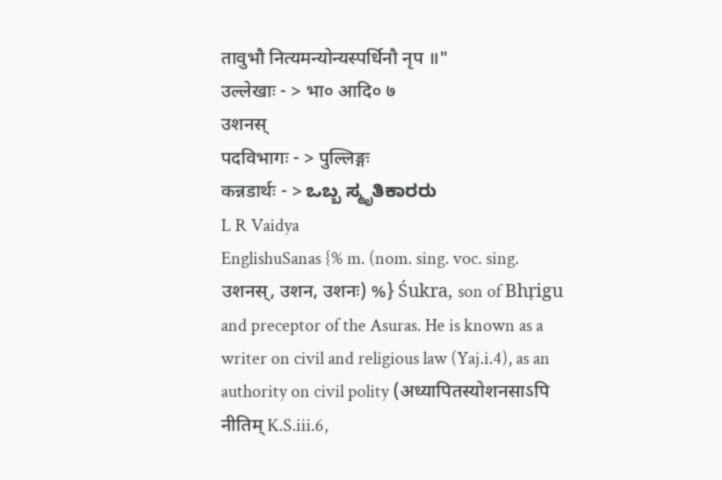तावुभौ नित्यमन्योन्यस्पर्धिनौ नृप ॥"
उल्लेखाः - > भा० आदि० ७
उशनस्
पदविभागः - > पुल्लिङ्गः
कन्नडार्थः - > ಒಬ್ಬ ಸ್ಮೃತಿಕಾರರು
L R Vaidya
EnglishuSanas {% m. (nom. sing. voc. sing. उशनस्, उशन, उशनः) %} Śukra, son of Bhṛigu and preceptor of the Asuras. He is known as a writer on civil and religious law (Yaj.i.4), as an authority on civil polity (अध्यापितस्योशनसाऽपि नीतिम् K.S.iii.6,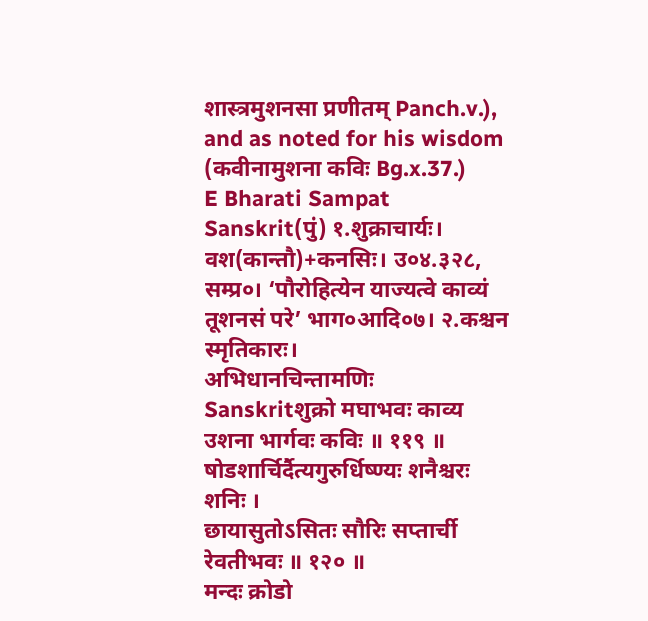शास्त्रमुशनसा प्रणीतम् Panch.v.), and as noted for his wisdom (कवीनामुशना कविः Bg.x.37.)
E Bharati Sampat
Sanskrit(पुं) १.शुक्राचार्यः। वश(कान्तौ)+कनसिः। उ०४.३२८, सम्प्र०। ‘पौरोहित्येन याज्यत्वे काव्यं तूशनसं परे’ भाग०आदि०७। २.कश्चन स्मृतिकारः।
अभिधानचिन्तामणिः
Sanskritशुक्रो मघाभवः काव्य उशना भार्गवः कविः ॥ ११९ ॥
षोडशार्चिर्दैत्यगुरुर्धिष्ण्यः शनैश्चरः शनिः ।
छायासुतोऽसितः सौरिः सप्तार्ची रेवतीभवः ॥ १२० ॥
मन्दः क्रोडो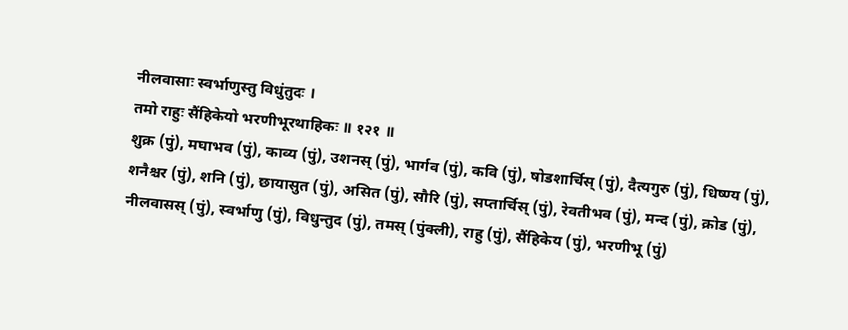नीलवासाः स्वर्भाणुस्तु विधुंतुदः ।
तमो राहुः सैंहिकेयो भरणीभूरथाहिकः ॥ १२१ ॥
शुक्र (पुं), मघाभव (पुं), काव्य (पुं), उशनस् (पुं), भार्गव (पुं), कवि (पुं), षोडशार्चिस् (पुं), दैत्यगुरु (पुं), धिष्ण्य (पुं), शनैश्चर (पुं), शनि (पुं), छायासुत (पुं), असित (पुं), सौरि (पुं), सप्तार्चिस् (पुं), रेवतीभव (पुं), मन्द (पुं), क्रोड (पुं), नीलवासस् (पुं), स्वर्भाणु (पुं), विधुन्तुद (पुं), तमस् (पुंक्ली), राहु (पुं), सैंहिकेय (पुं), भरणीभू (पुं)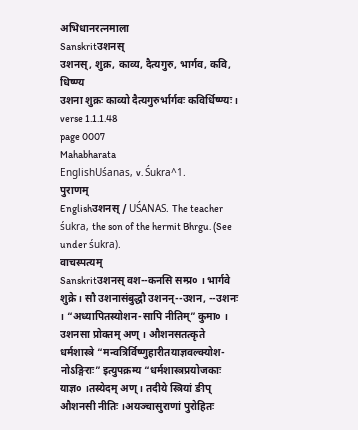अभिधानरत्नमाला
Sanskritउशनस्
उशनस्, शुक्र, काव्य, दैत्यगुरु, भार्गव, कवि, धिष्ण्य
उशना शुक्रः काव्यो दैत्यगुरुर्भार्गवः कविर्धिष्ण्यः ।
verse 1.1.1.48
page 0007
Mahabharata
EnglishUśanas, v. Śukra^1.
पुराणम्
Englishउशनस् / UŚANAS. The teacher śukra, the son of the hermit Bhrgu. (See under śukra).
वाचस्पत्यम्
Sanskritउशनस् वश--कनसि सम्प्र० । भार्गवे शुक्रे । सौ उशनासंबुद्धौ उशनन्--उशन, --उशनः । “अध्यापितस्योशन-सापि नीतिम्” कुमा० । उशनसा प्रोक्तम् अण् । औशनसतत्कृते धर्मशास्त्रे “मन्वत्रिर्विष्णुहारीतयाज्ञवल्क्योश-नोऽङ्गिराः” इत्युपक्रम्य “धर्मशास्त्रप्रयोजकाः याज्ञ० ।तस्येदम् अण् । तदीये स्त्रियां ङीप् औशनसी नीतिः ।अयञ्चासुराणां पुरोहितः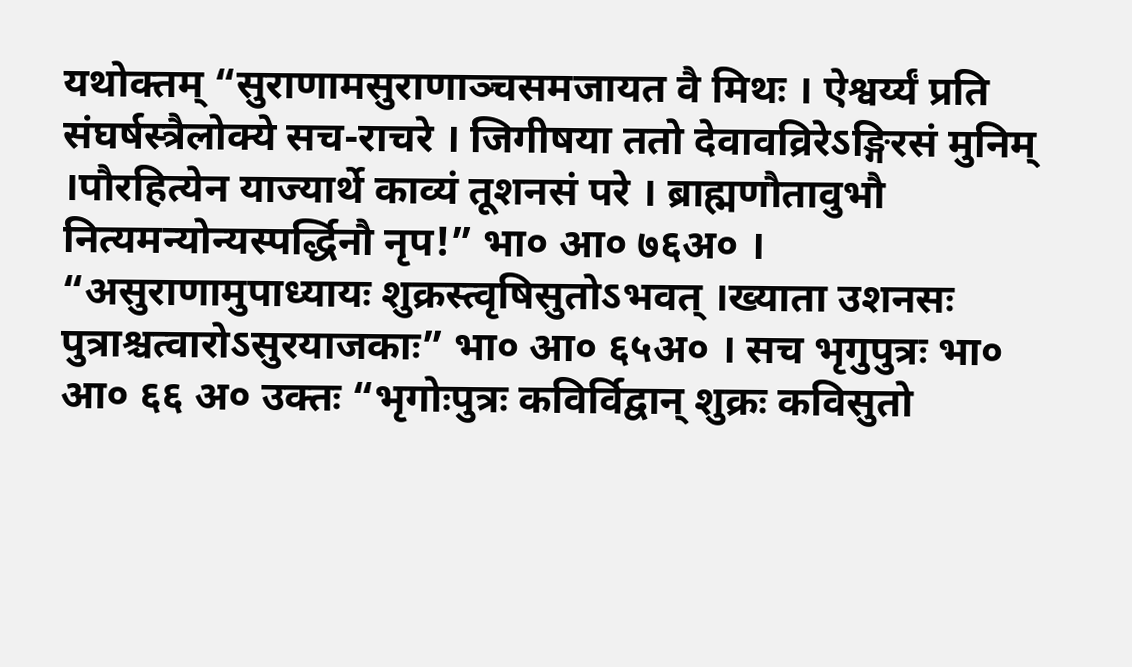यथोक्तम् “सुराणामसुराणाञ्चसमजायत वै मिथः । ऐश्वर्य्यं प्रति संघर्षस्त्रैलोक्ये सच-राचरे । जिगीषया ततो देवावव्रिरेऽङ्गिरसं मुनिम् ।पौरहित्येन याज्यार्थे काव्यं तूशनसं परे । ब्राह्मणौतावुभौ नित्यमन्योन्यस्पर्द्धिनौ नृप!” भा० आ० ७६अ० । “असुराणामुपाध्यायः शुक्रस्त्वृषिसुतोऽभवत् ।ख्याता उशनसः पुत्राश्चत्वारोऽसुरयाजकाः” भा० आ० ६५अ० । सच भृगुपुत्रः भा० आ० ६६ अ० उक्तः “भृगोःपुत्रः कविर्विद्वान् शुक्रः कविसुतो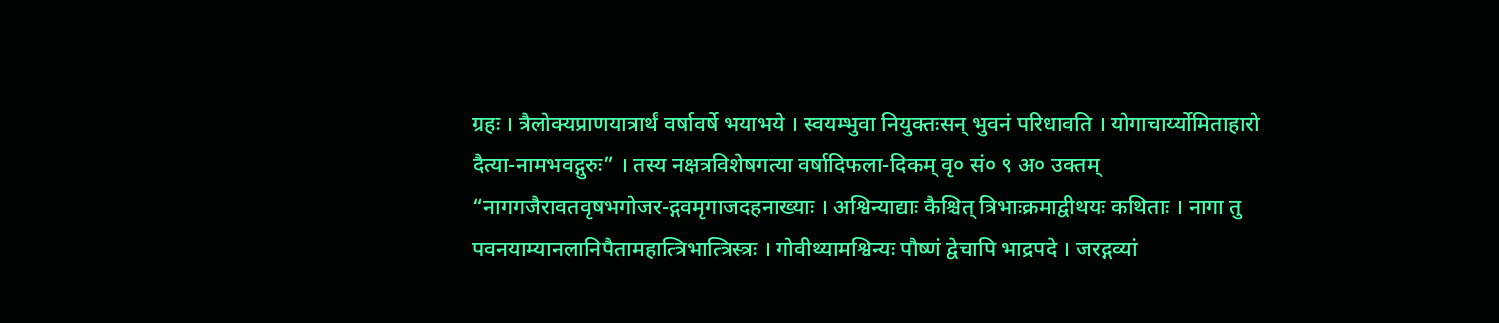ग्रहः । त्रैलोक्यप्राणयात्रार्थं वर्षावर्षे भयाभये । स्वयम्भुवा नियुक्तःसन् भुवनं परिधावति । योगाचार्य्योमिताहारो दैत्या-नामभवद्गुरुः” । तस्य नक्षत्रविशेषगत्या वर्षादिफला-दिकम् वृ० सं० ९ अ० उक्तम् “नागगजैरावतवृषभगोजर-द्गवमृगाजदहनाख्याः । अश्विन्याद्याः कैश्चित् त्रिभाःक्रमाद्वीथयः कथिताः । नागा तु पवनयाम्यानलानिपैतामहात्त्रिभात्त्रिस्त्रः । गोवीथ्यामश्विन्यः पौष्णं द्वेचापि भाद्रपदे । जरद्गव्यां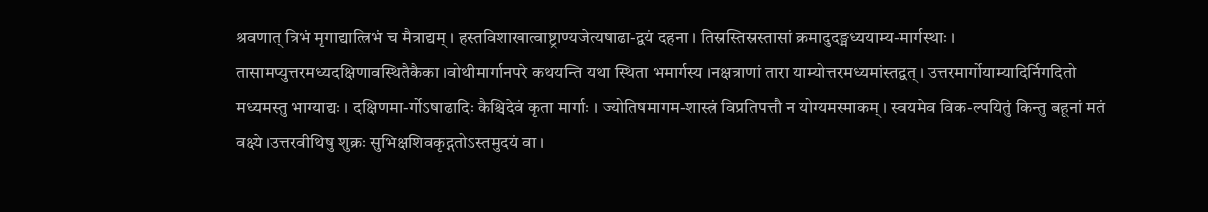श्रवणात् त्रिभं मृगाद्यात्त्रिभं च मैत्राद्यम् । हस्तविशाखात्वाष्ट्राण्यजेत्यषाढा-द्वयं दहना । तिस्रस्तिस्रस्तासां क्रमादुदङ्मध्ययाम्य-मार्गस्थाः । तासामप्युत्तरमध्यदक्षिणावस्थितैकैका ।वोथीमार्गानपरे कथयन्ति यथा स्थिता भमार्गस्य ।नक्षत्राणां तारा याम्योत्तरमध्यमांस्तद्वत् । उत्तरमार्गोयाम्यादिर्निगदितो मध्यमस्तु भाग्याद्यः । दक्षिणमा-र्गोऽषाढादिः कैश्चिदेवं कृता मार्गाः । ज्योतिषमागम-शास्त्रं विप्रतिपत्तौ न योग्यमस्माकम् । स्वयमेव विक-ल्पयितुं किन्तु बहूनां मतं वक्ष्ये ।उत्तरवीथिषु शुक्रः सुभिक्षशिवकृद्गतोऽस्तमुदयं वा ।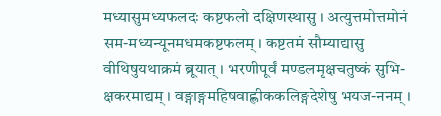मध्यासुमध्यफलदः कष्टफलो दक्षिणस्थासु । अत्युत्तमोत्तमोनं सम-मध्यन्यूनमधमकष्टफलम् । कष्टतमं सौम्याद्यासु वीथिषुयथाक्रमं ब्रूयात् । भरणीपूर्वं मण्डलमृक्षचतुष्कं सुभि-क्षकरमाद्यम् । वङ्गाङ्गमहिषवाह्लीककलिङ्गदेशेषु भयज-ननम् ।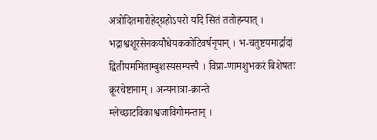अत्रोदितमारोहेद्ग्रहोऽपरो यदि सितं ततोहन्यात् । भद्राश्वशूरसेनकयौधेयककोटिवर्षनृपान् । भ-चतुष्टयमार्द्रादां द्वितीयममिताम्बुशस्यसम्पत्त्यै । विप्रा-णामशुभकरं बिशेषतः क्रूरचेष्टानाम् । अन्यनात्रा-क्रान्ते म्लेच्छाटविकाश्वजाविगोमन्तान् ।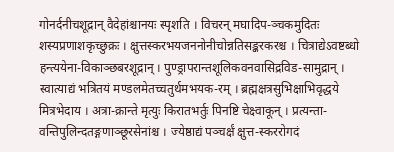गोनर्दनीचशूद्रान् वैदेहांश्चानयः स्पृशति । विचरन् मघादिप-ञ्चकमुदितः शस्यप्रणाशकृच्छुक्रः । क्षुत्तस्करभयजननोनीचोन्नतिसङ्करकरश्च । चित्राद्येऽवष्टब्धो हन्त्ययेना-विकाञ्छबरशूद्रान् । पुण्ड्रापरान्तशूलिकवनवासिद्रविड-सामुद्रान् । स्वात्याद्यं भत्रितयं मण्डलमेतच्चतुर्थमभयक-रम् । ब्रह्मक्षत्रसुभिक्षाभिवृद्धये मित्रभेदाय । अत्रा-क्रान्ते मृत्युः किरातभर्तुः पिनष्टि चेक्ष्वाकून् । प्रत्यन्ता-वन्तिपुलिन्दतङ्गणाञ्छूरसेनांश्च । ज्येष्ठाद्यं पञ्चर्क्षं क्षुत्त-स्कररोगदं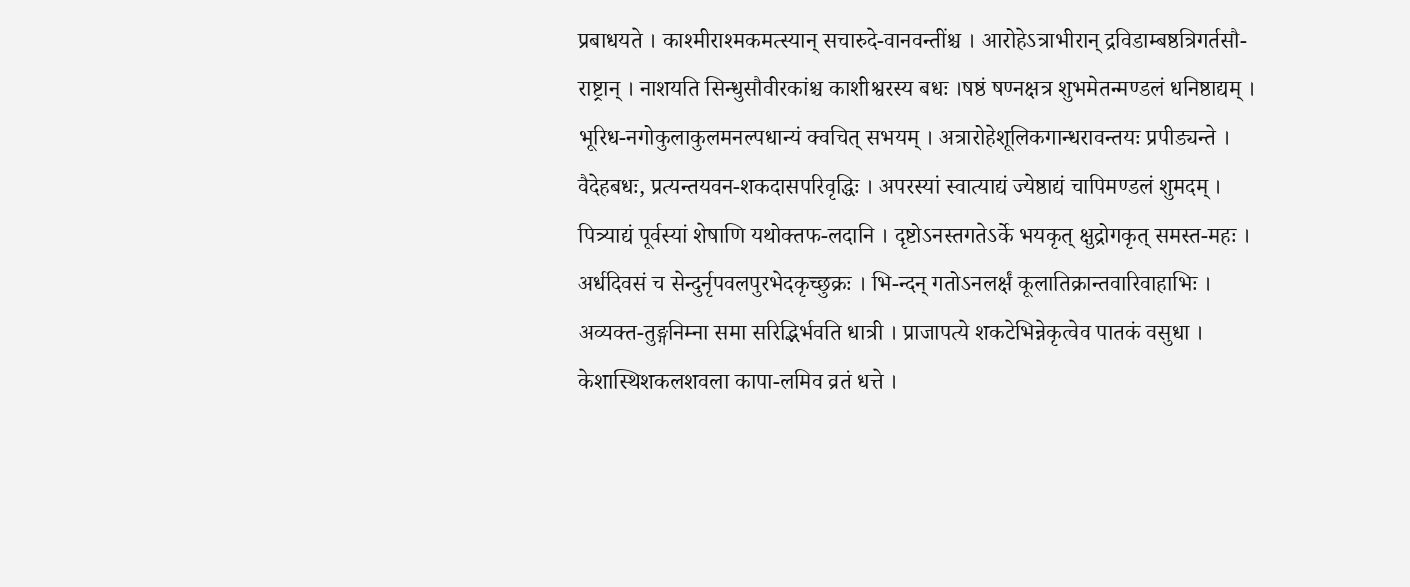प्रबाधयते । काश्मीराश्मकमत्स्यान् सचारुदे-वानवन्तींश्च । आरोहेऽत्राभीरान् द्रविडाम्बष्ठत्रिगर्तसौ-राष्ट्रान् । नाशयति सिन्धुसौवीरकांश्च काशीश्वरस्य बधः ।षष्ठं षण्नक्षत्र शुभमेतन्मण्डलं धनिष्ठाद्यम् । भूरिध-नगोकुलाकुलमनल्पधान्यं क्वचित् सभयम् । अत्रारोहेशूलिकगान्धरावन्तयः प्रपीड्यन्ते । वैदेहबधः, प्रत्यन्तयवन-शकदासपरिवृद्धिः । अपरस्यां स्वात्याद्यं ज्येष्ठाद्यं चापिमण्डलं शुमदम् । पित्र्याद्यं पूर्वस्यां शेषाणि यथोक्तफ-लदानि । दृष्टोऽनस्तगतेऽर्के भयकृत् क्षुद्रोगकृत् समस्त-महः । अर्धदिवसं च सेन्दुर्नृपवलपुरभेदकृच्छुक्रः । भि-न्दन् गतोऽनलर्क्षं कूलातिक्रान्तवारिवाहाभिः । अव्यक्त-तुङ्गनिम्ना समा सरिद्भिर्भवति धात्री । प्राजापत्ये शकटेभिन्नेकृत्वेव पातकं वसुधा । केशास्थिशकलशवला कापा-लमिव व्रतं धत्ते ।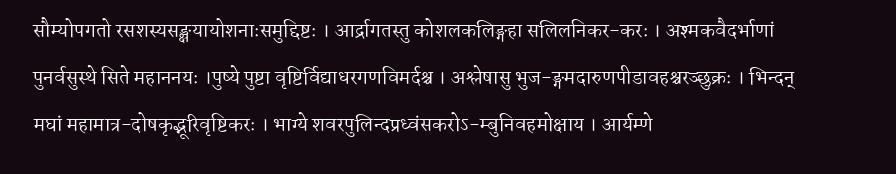सौम्योपगतो रसशस्यसङ्क्षयायोशनाःसमुद्दिष्टः । आर्द्रागतस्तु कोशलकलिङ्गहा सलिलनिकर-करः । अश्मकवैदर्भाणां पुनर्वसुस्थे सिते महाननयः ।पुष्ये पुष्टा वृष्टिर्विद्याधरगणविमर्दश्च । अश्लेषासु भुज-ङ्गमदारुणपीडावहश्चरञ्छुक्रः । भिन्दन् मघां महामात्र-दोषकृद्भूरिवृष्टिकरः । भाग्ये शवरपुलिन्दप्रध्वंसकरोऽ-म्बुनिवहमोक्षाय । आर्यम्णे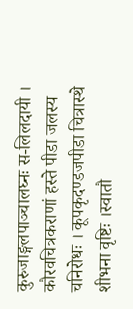कुरुजाङ्गलपाञ्चालघ्नः स-लिलदायी । कौरवचित्रकराणां हस्ते पीडा जलस्य चनिरोधः । कूपकृदण्डजपीडा चित्रास्थे शीभना वृष्टिः ।स्वातौ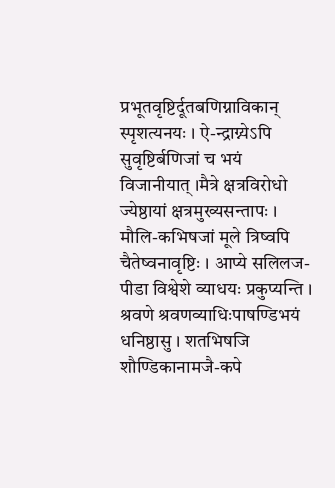प्रभूतवृष्टिर्दूतबणिग्नाविकान् स्पृशत्यनयः । ऐ-न्द्राग्न्येऽपि सुवृष्टिर्बणिजां च भयं विजानीयात् ।मैत्रे क्षत्रविरोधो ज्येष्ठायां क्षत्रमुख्यसन्तापः । मौलि-कभिषजां मूले त्रिष्वपि चैतेष्वनावृष्टिः । आप्ये सलिलज-पीडा विश्वेशे व्याधयः प्रकुप्यन्ति । श्रवणे श्रवणव्याधिःपाषण्डिभयं धनिष्ठासु । शतभिषजि शौण्डिकानामजै-कपे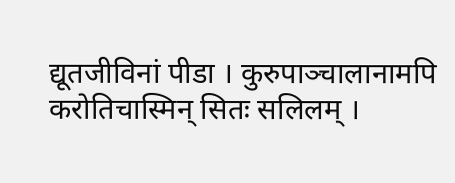द्यूतजीविनां पीडा । कुरुपाञ्चालानामपि करोतिचास्मिन् सितः सलिलम् ।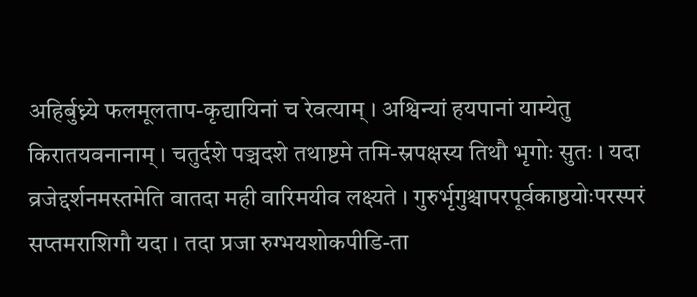अहिर्बुध्न्ये फलमूलताप-कृद्यायिनां च रेवत्याम् । अश्विन्यां हयपानां याम्येतु किरातयवनानाम् । चतुर्दशे पञ्चदशे तथाष्टमे तमि-स्रपक्षस्य तिथौ भृगोः सुतः । यदा व्रजेद्दर्शनमस्तमेति वातदा मही वारिमयीव लक्ष्यते । गुरुर्भृगुश्चापरपूर्वकाष्ठयोःपरस्परं सप्तमराशिगौ यदा । तदा प्रजा रुग्भयशोकपीडि-ता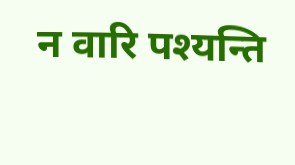न वारि पश्यन्ति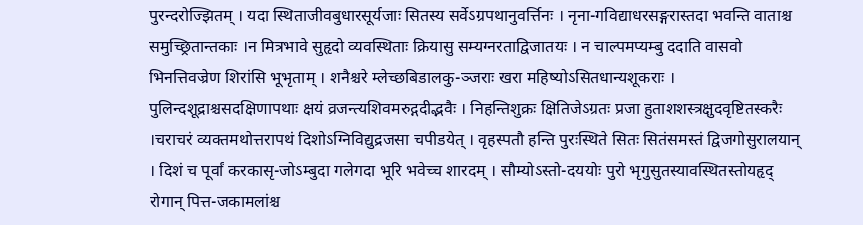पुरन्दरोज्झितम् । यदा स्थिताजीवबुधारसूर्यजाः सितस्य सर्वेऽग्रपथानुवर्त्तिनः । नृना-गविद्याधरसङ्गरास्तदा भवन्ति वाताश्च समुच्छ्रितान्तकाः ।न मित्रभावे सुहृदो व्यवस्थिताः क्रियासु सम्यग्नरताद्विजातयः । न चाल्पमप्यम्बु ददाति वासवो भिनत्तिवज्रेण शिरांसि भूभृताम् । शनैश्चरे म्लेच्छबिडालकु-ञ्जराः खरा महिष्योऽसितधान्यशूकराः । पुलिन्दशूद्राश्चसदक्षिणापथाः क्षयं व्रजन्त्यशिवमरुद्गदीद्भवैः । निहन्तिशुक्रः क्षितिजेऽग्रतः प्रजा हुताशशस्त्रक्षुदवृष्टितस्करैः ।चराचरं व्यक्तमथोत्तरापथं दिशोऽग्निविद्युद्रजसा चपीडयेत् । वृहस्पतौ हन्ति पुरःस्थिते सितः सितंसमस्तं द्विजगोसुरालयान् । दिशं च पूर्वां करकासृ-जोऽम्बुदा गलेगदा भूरि भवेच्च शारदम् । सौम्योऽस्तो-दययोः पुरो भृगुसुतस्यावस्थितस्तोयहृद् रोगान् पित्त-जकामलांश्च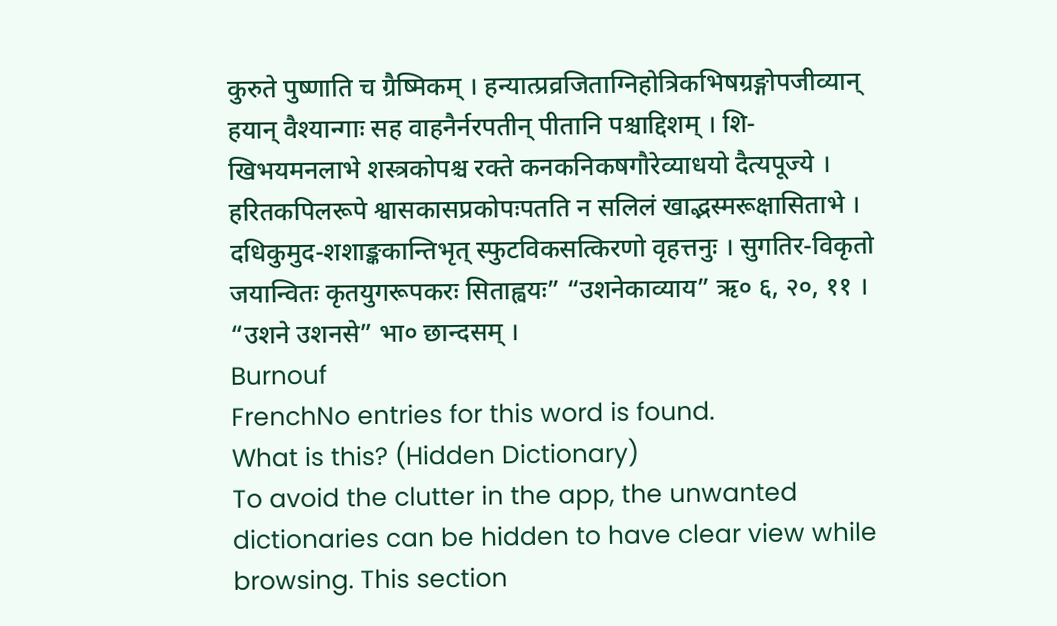कुरुते पुष्णाति च ग्रैष्मिकम् । हन्यात्प्रव्रजिताग्निहोत्रिकभिषग्रङ्गोपजीव्यान् हयान् वैश्यान्गाः सह वाहनैर्नरपतीन् पीतानि पश्चाद्दिशम् । शि-खिभयमनलाभे शस्त्रकोपश्च रक्ते कनकनिकषगौरेव्याधयो दैत्यपूज्ये । हरितकपिलरूपे श्वासकासप्रकोपःपतति न सलिलं खाद्भस्मरूक्षासिताभे । दधिकुमुद-शशाङ्ककान्तिभृत् स्फुटविकसत्किरणो वृहत्तनुः । सुगतिर-विकृतो जयान्वितः कृतयुगरूपकरः सिताह्वयः” “उशनेकाव्याय” ऋ० ६, २०, ११ । “उशने उशनसे” भा० छान्दसम् ।
Burnouf
FrenchNo entries for this word is found.
What is this? (Hidden Dictionary)
To avoid the clutter in the app, the unwanted dictionaries can be hidden to have clear view while browsing. This section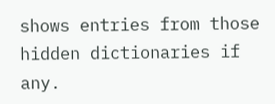shows entries from those hidden dictionaries if any.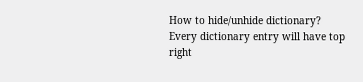How to hide/unhide dictionary?
Every dictionary entry will have top right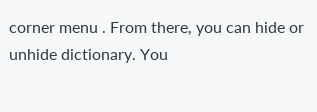corner menu . From there, you can hide or unhide dictionary. You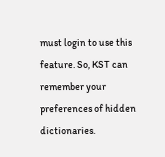must login to use this feature. So, KST can remember your preferences of hidden dictionaries.